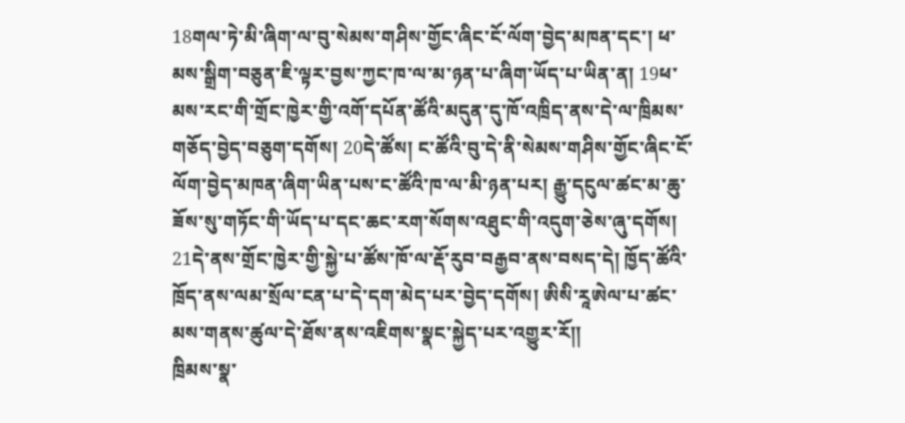18གལ་ཏེ་མི་ཞིག་ལ་བུ་སེམས་གཤིས་གྱོང་ཞིང་ངོ་ལོག་བྱེད་མཁན་དང་། ཕ་མས་སྒྲིག་བཅུན་ཇི་ལྟར་བྱས་ཀྱང་ཁ་ལ་མ་ཉན་པ་ཞིག་ཡོད་པ་ཡིན་ན། 19ཕ་མས་རང་གི་གྲོང་ཁྱེར་གྱི་འགོ་དཔོན་ཚོའི་མདུན་དུ་ཁོ་འཁྲིད་ནས་དེ་ལ་ཁྲིམས་གཅོད་བྱེད་བཅུག་དགོས། 20དེ་ཚོས། ང་ཚོའི་བུ་དེ་ནི་སེམས་གཤིས་གྱོང་ཞིང་ངོ་ལོག་བྱེད་མཁན་ཞིག་ཡིན་པས་ང་ཚོའི་ཁ་ལ་མི་ཉན་པར། རྒྱུ་དངུལ་ཚང་མ་ཆུ་ཟོས་སུ་གཏོང་གི་ཡོད་པ་དང་ཆང་རག་སོགས་འཐུང་གི་འདུག་ཅེས་ཞུ་དགོས། 21དེ་ནས་གྲོང་ཁྱེར་གྱི་སྐྱེ་པ་ཚོས་ཁོ་ལ་རྡོ་རུབ་བརྒྱབ་ནས་བསད་དེ། ཁྱོད་ཚོའི་ཁྲོད་ནས་ལམ་སྲོལ་ངན་པ་དེ་དག་མེད་པར་བྱེད་དགོས། ཨིསི་རཱཨེལ་པ་ཚང་མས་གནས་ཚུལ་དེ་ཐོས་ནས་འཇིགས་སྣང་སྐྱེད་པར་འགྱུར་རོ༎
ཁྲིམས་སྣ་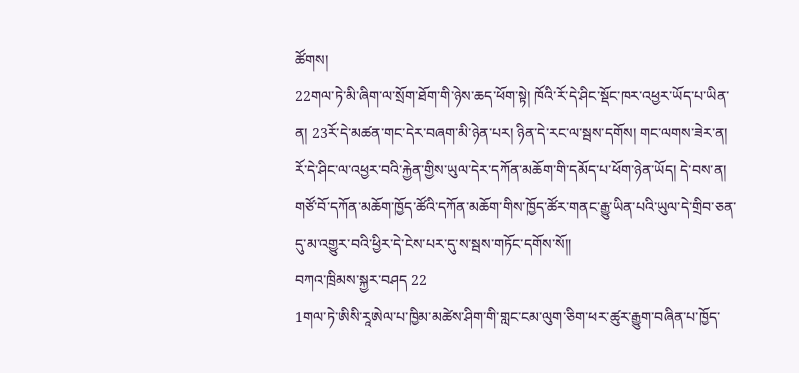ཚོགས།
22གལ་ཏེ་མི་ཞིག་ལ་སྲོག་ཐོག་གི་ཉེས་ཆད་ཕོག་སྟེ། ཁོའི་རོ་དེ་ཤིང་སྡོང་ཁར་འཕྱར་ཡོད་པ་ཡིན་ན། 23རོ་དེ་མཚན་གང་དེར་བཞག་མི་ཉེན་པར། ཉིན་དེ་རང་ལ་སྦས་དགོས། གང་ལགས་ཟེར་ན། རོ་དེ་ཤིང་ལ་འཕྱར་བའི་རྐྱེན་གྱིས་ཡུལ་དེར་དཀོན་མཆོག་གི་དམོད་པ་ཕོག་ཉེན་ཡོད། དེ་བས་ན། གཙོ་བོ་དཀོན་མཆོག་ཁྱོད་ཚོའི་དཀོན་མཆོག་གིས་ཁྱོད་ཚོར་གནང་རྒྱུ་ཡིན་པའི་ཡུལ་དེ་གྲིབ་ཅན་དུ་མ་འགྱུར་བའི་ཕྱིར་དེ་ངེས་པར་དུ་ས་སྦས་གཏོང་དགོས་སོ༎
བཀའ་ཁྲིམས་སྐྱར་བཤད 22
1གལ་ཏེ་ཨིསི་རཱཨེལ་པ་ཁྱིམ་མཚེས་ཤིག་གི་གླང་ངམ་ལུག་ཅིག་ཕར་ཚུར་རྒྱུག་བཞིན་པ་ཁྱོད་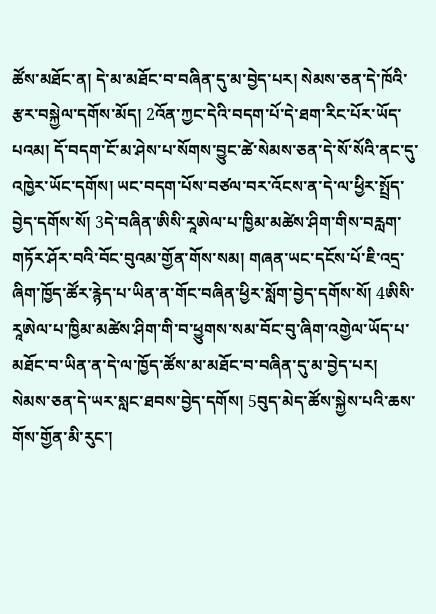ཚོས་མཐོང་ན། དེ་མ་མཐོང་བ་བཞིན་དུ་མ་བྱེད་པར། སེམས་ཅན་དེ་ཁོའི་རྩར་བསྐྱེལ་དགོས་མོད། 2འོན་ཀྱང་དེའི་བདག་པོ་དེ་ཐག་རིང་པོར་ཡོད་པའམ། དོ་བདག་ངོ་མ་ཤེས་པ་སོགས་བྱུང་ཚེ་སེམས་ཅན་དེ་སོ་སོའི་ནང་དུ་འཁྱེར་ཡོང་དགོས། ཡང་བདག་པོས་བཙལ་བར་འོངས་ན་དེ་ལ་ཕྱིར་སྤྲོད་བྱེད་དགོས་སོ། 3དེ་བཞིན་ཨིསི་རཱཨེལ་པ་ཁྱིམ་མཚེས་ཤིག་གིས་བརླག་གཏོར་ཤོར་བའི་བོང་བུའམ་གྱོན་གོས་སམ། གཞན་ཡང་དངོས་པོ་ཇི་འདྲ་ཞིག་ཁྱོད་ཚོར་རྙེད་པ་ཡིན་ན་གོང་བཞིན་ཕྱིར་སློག་བྱེད་དགོས་སོ། 4ཨིསི་རཱཨེལ་པ་ཁྱིམ་མཚེས་ཤིག་གི་བ་ཕྱུགས་སམ་བོང་བུ་ཞིག་འགྱེལ་ཡོད་པ་མཐོང་བ་ཡིན་ན་དེ་ལ་ཁྱོད་ཚོས་མ་མཐོང་བ་བཞིན་དུ་མ་བྱེད་པར། སེམས་ཅན་དེ་ཡར་སླང་ཐབས་བྱེད་དགོས། 5བུད་མེད་ཚོས་སྐྱེས་པའི་ཆས་གོས་གྱོན་མི་རུང་།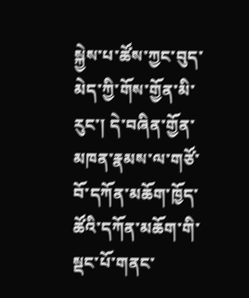སྐྱེས་པ་ཚོས་ཀྱང་བུད་མེད་ཀྱི་གོས་གྱོན་མི་རུང་། དེ་བཞིན་གྱོན་མཁན་རྣམས་ལ་གཙོ་བོ་དཀོན་མཆོག་ཁྱོད་ཚོའི་དཀོན་མཆོག་གི་སྡང་པོ་གནང་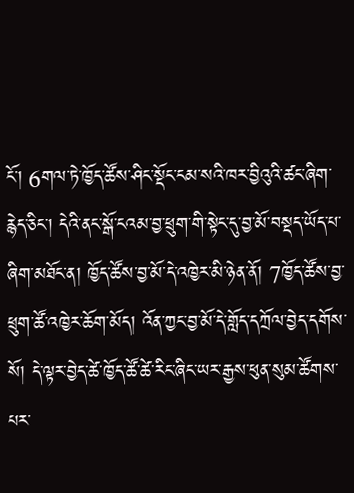ངོ་། 6གལ་ཏེ་ཁྱོད་ཚོས་ཤིང་སྡོང་ངམ་སའི་ཁར་བྱིའུའི་ཚང་ཞིག་རྙེད་ཅིང་། དེའི་ནང་སྒོ་ངའམ་བྱ་ཕྲུག་གི་སྟེང་དུ་བྱ་མོ་བསྡད་ཡོད་པ་ཞིག་མཐོང་ན། ཁྱོད་ཚོས་བྱ་མོ་དེ་འཁྱེར་མི་ཉེན་ནོ། 7ཁྱོད་ཚོས་བྱ་ཕྲུག་ཚོ་འཁྱེར་ཆོག་མོད། འོན་ཀྱང་བྱ་མོ་དེ་གློད་དཀྲོལ་བྱེད་དགོས་སོ། དེ་ལྟར་བྱེད་ཚེ་ཁྱོད་ཚོ་ཚེ་རིང་ཞིང་ཡར་རྒྱས་ཕུན་སུམ་ཚོགས་པར་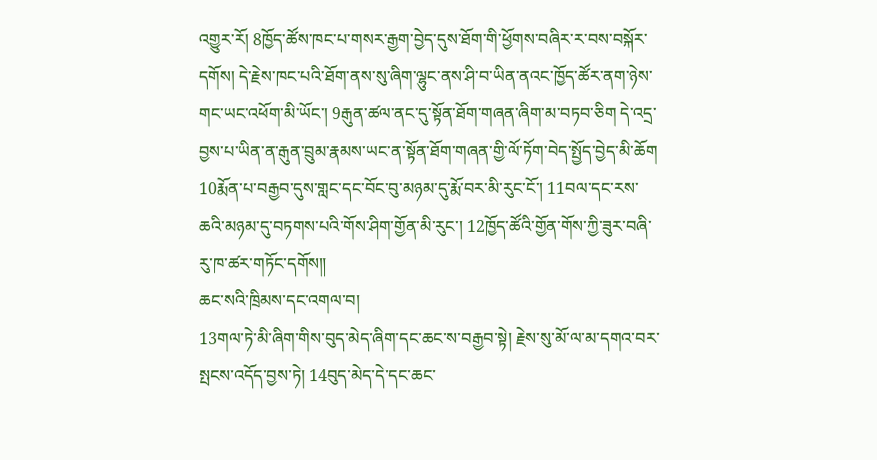འགྱུར་རོ། 8ཁྱོད་ཚོས་ཁང་པ་གསར་རྒྱག་བྱེད་དུས་ཐོག་གི་ཕྱོགས་བཞིར་ར་བས་བསྐོར་དགོས། དེ་རྗེས་ཁང་པའི་ཐོག་ནས་སུ་ཞིག་ལྷུང་ནས་ཤི་བ་ཡིན་ནའང་ཁྱོད་ཚོར་ནག་ཉེས་གང་ཡང་འཕོག་མི་ཡོང་། 9རྒུན་ཚལ་ནང་དུ་སྟོན་ཐོག་གཞན་ཞིག་མ་བཏབ་ཅིག དེ་འདྲ་བྱས་པ་ཡིན་ན་རྒུན་བྲུམ་རྣམས་ཡང་ན་སྟོན་ཐོག་གཞན་གྱི་ལོ་ཏོག་བེད་སྤྱོད་བྱེད་མི་ཆོག 10རྨོན་པ་བརྒྱབ་དུས་གླང་དང་བོང་བུ་མཉམ་དུ་རྨོ་བར་མི་རུང་ངོ་། 11བལ་དང་རས་ཆའི་མཉམ་དུ་བཏགས་པའི་གོས་ཤིག་གྱོན་མི་རུང་། 12ཁྱོད་ཚོའི་གྱོན་གོས་ཀྱི་ཟུར་བཞི་རུ་ཁ་ཚར་གཏོང་དགོས༎
ཆང་སའི་ཁྲིམས་དང་འགལ་བ།
13གལ་ཏེ་མི་ཞིག་གིས་བུད་མེད་ཞིག་དང་ཆང་ས་བརྒྱབ་སྟེ། རྗེས་སུ་མོ་ལ་མ་དགའ་བར་སྤངས་འདོད་བྱས་ཏེ། 14བུད་མེད་དེ་དང་ཆང་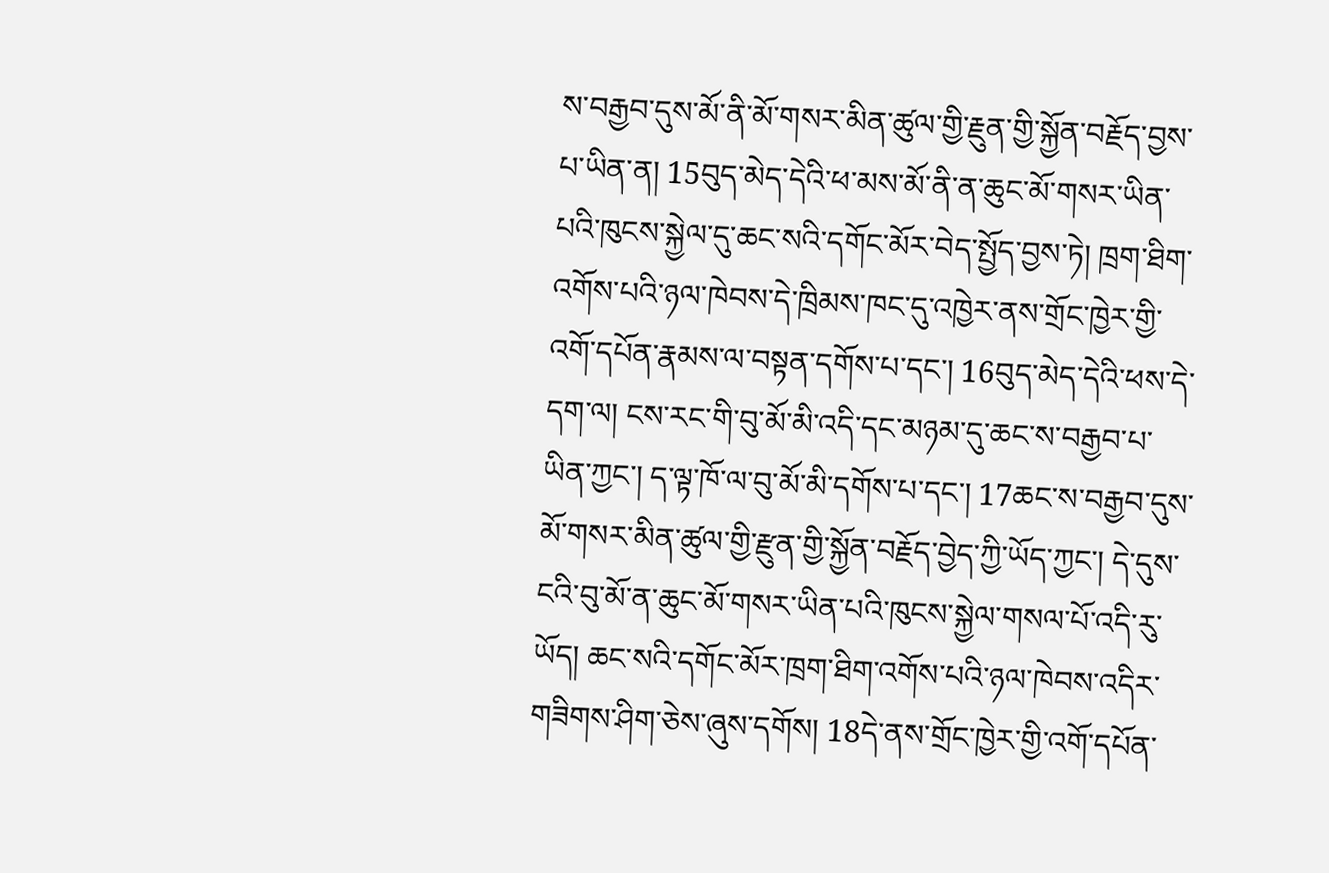ས་བརྒྱབ་དུས་མོ་ནི་མོ་གསར་མིན་ཚུལ་གྱི་རྗུན་གྱི་སྐྱོན་བརྗོད་བྱས་པ་ཡིན་ན། 15བུད་མེད་དེའི་ཕ་མས་མོ་ནི་ན་ཆུང་མོ་གསར་ཡིན་པའི་ཁུངས་སྐྱེལ་དུ་ཆང་སའི་དགོང་མོར་བེད་སྤྱོད་བྱས་ཏེ། ཁྲག་ཐིག་འགོས་པའི་ཉལ་ཁེབས་དེ་ཁྲིམས་ཁང་དུ་འཁྱེར་ནས་གྲོང་ཁྱེར་གྱི་འགོ་དཔོན་རྣམས་ལ་བསྟན་དགོས་པ་དང་། 16བུད་མེད་དེའི་ཕས་དེ་དག་ལ། ངས་རང་གི་བུ་མོ་མི་འདི་དང་མཉམ་དུ་ཆང་ས་བརྒྱབ་པ་ཡིན་ཀྱང་། ད་ལྟ་ཁོ་ལ་བུ་མོ་མི་དགོས་པ་དང་། 17ཆང་ས་བརྒྱབ་དུས་མོ་གསར་མིན་ཚུལ་གྱི་རྫུན་གྱི་སྐྱོན་བརྗོད་བྱེད་ཀྱི་ཡོད་ཀྱང་། དེ་དུས་ངའི་བུ་མོ་ན་ཆུང་མོ་གསར་ཡིན་པའི་ཁུངས་སྐྱེལ་གསལ་པོ་འདི་རུ་ཡོད། ཆང་སའི་དགོང་མོར་ཁྲག་ཐིག་འགོས་པའི་ཉལ་ཁེབས་འདིར་གཟིགས་ཤིག་ཅེས་ཞུས་དགོས། 18དེ་ནས་གྲོང་ཁྱེར་གྱི་འགོ་དཔོན་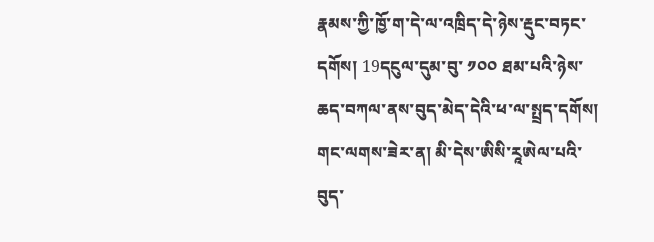རྣམས་ཀྱི་ཁྱོ་ག་དེ་ལ་འཁྲིད་དེ་ཉེས་རྡུང་བཏང་དགོས། 19དངུལ་དུམ་བུ་ ༡༠༠ ཐམ་པའི་ཉེས་ཆད་བཀལ་ནས་བུད་མེད་དེའི་ཕ་ལ་སྤྲད་དགོས། གང་ལགས་ཟེར་ན། མི་དེས་ཨིསི་རཱཨེལ་པའི་བུད་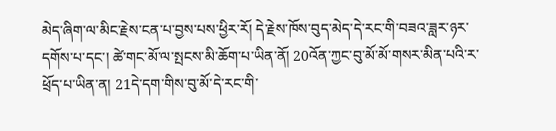མེད་ཞིག་ལ་མིང་རྗེས་ངན་པ་བྱས་པས་ཕྱིར་རོ། དེ་རྗེས་ཁོས་བུད་མེད་དེ་རང་གི་བཟའ་ཟླར་ཉར་དགོས་པ་དང་། ཚེ་གང་མོ་ལ་སྤངས་མི་ཆོག་པ་ཡིན་ནོ། 20འོན་ཀྱང་བུ་མོ་མོ་གསར་མིན་པའི་ར་ཕྲོད་པ་ཡིན་ན། 21དེ་དག་གིས་བུ་མོ་དེ་རང་གི་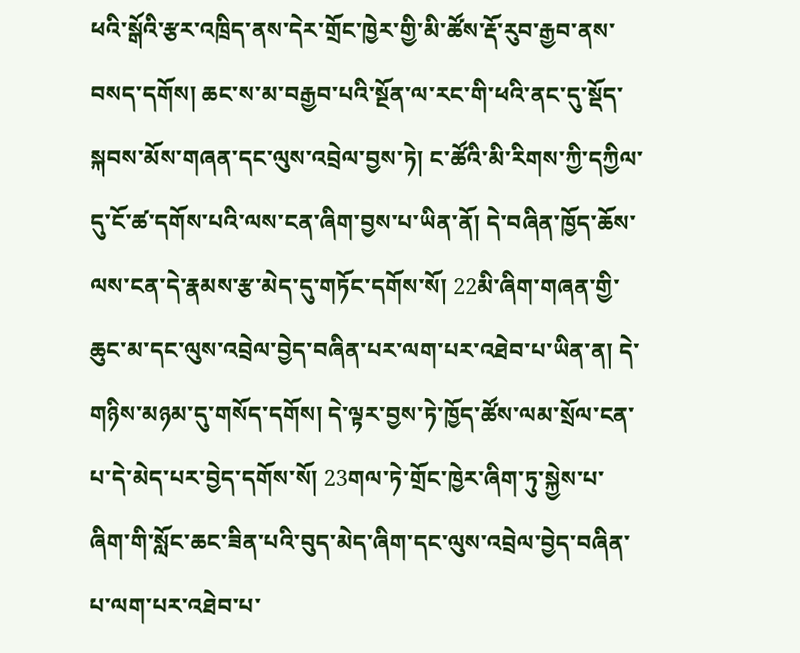ཕའི་སྒོའི་རྩར་འཁྲིད་ནས་དེར་གྲོང་ཁྱེར་གྱི་མི་ཚོས་རྡོ་རུབ་རྒྱབ་ནས་བསད་དགོས། ཆང་ས་མ་བརྒྱབ་པའི་སྔོན་ལ་རང་གི་ཕའི་ནང་དུ་སྡོད་སྐབས་མོས་གཞན་དང་ལུས་འབྲེལ་བྱས་ཏེ། ང་ཚོའི་མི་རིགས་ཀྱི་དཀྱིལ་དུ་ངོ་ཚ་དགོས་པའི་ལས་ངན་ཞིག་བྱས་པ་ཡིན་ནོ། དེ་བཞིན་ཁྱོད་ཆོས་ལས་ངན་དེ་རྣམས་རྩ་མེད་དུ་གཏོང་དགོས་སོ། 22མི་ཞིག་གཞན་གྱི་ཆུང་མ་དང་ལུས་འབྲེལ་བྱེད་བཞིན་པར་ལག་པར་འཐེབ་པ་ཡིན་ན། དེ་གཉིས་མཉམ་དུ་གསོད་དགོས། དེ་ལྟར་བྱས་ཏེ་ཁྱོད་ཚོས་ལམ་སྲོལ་ངན་པ་དེ་མེད་པར་བྱེད་དགོས་སོ། 23གལ་ཏེ་གྲོང་ཁྱེར་ཞིག་ཏུ་སྐྱེས་པ་ཞིག་གི་སློང་ཆང་ཟིན་པའི་བུད་མེད་ཞིག་དང་ལུས་འབྲེལ་བྱེད་བཞིན་པ་ལག་པར་འཐེབ་པ་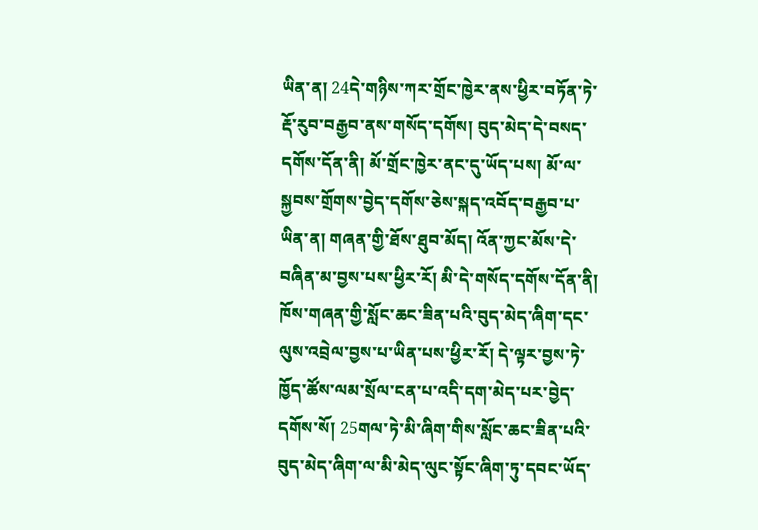ཡིན་ན། 24དེ་གཉིས་ཀར་གྲོང་ཁྱེར་ནས་ཕྱིར་བཏོན་ཏེ་རྡོ་རུབ་བརྒྱབ་ནས་གསོད་དགོས། བུད་མེད་དེ་བསད་དགོས་དོན་ནི། མོ་གྲོང་ཁྱེར་ནང་དུ་ཡོད་པས། མོ་ལ་སྐྱབས་གྲོགས་བྱེད་དགོས་ཅེས་སྐད་འབོད་བརྒྱབ་པ་ཡིན་ན། གཞན་གྱི་ཐོས་ཐུབ་མོད། འོན་ཀྱང་མོས་དེ་བཞིན་མ་བྱས་པས་ཕྱིར་རོ། མི་དེ་གསོད་དགོས་དོན་ནི། ཁོས་གཞན་གྱི་སློང་ཆང་ཟིན་པའི་བུད་མེད་ཞིག་དང་ལུས་འབྲེལ་བྱས་པ་ཡིན་པས་ཕྱིར་རོ། དེ་ལྟར་བྱས་ཏེ་ཁྱོད་ཚོས་ལམ་སྲོལ་ངན་པ་འདི་དག་མེད་པར་བྱེད་དགོས་སོ། 25གལ་ཏེ་མི་ཞིག་གིས་སློང་ཆང་ཟིན་པའི་བུད་མེད་ཞིག་ལ་མི་མེད་ལུང་སྟོང་ཞིག་ཏུ་དབང་ཡོད་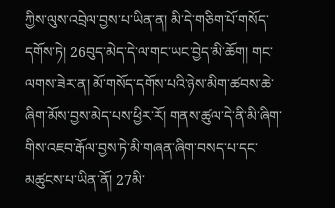ཀྱིས་ལུས་འབྲེལ་བྱས་པ་ཡིན་ན། མི་དེ་གཅིག་པོ་གསོད་དགོས་ཏེ། 26བུད་མེད་དེ་ལ་གང་ཡང་བྱེད་མི་ཆོག། གང་ལགས་ཟེར་ན། མོ་གསོད་དགོས་པའི་ཉེས་མིག་ཚབས་ཆེ་ཞིག་མོས་བྱས་མེད་པས་ཕྱིར་རོ། གནས་ཚུལ་དེ་ནི་མི་ཞིག་གིས་འཇབ་རྒོལ་བྱས་ཏེ་མི་གཞན་ཞིག་བསད་པ་དང་མཚུངས་པ་ཡིན་ནོ། 27མི་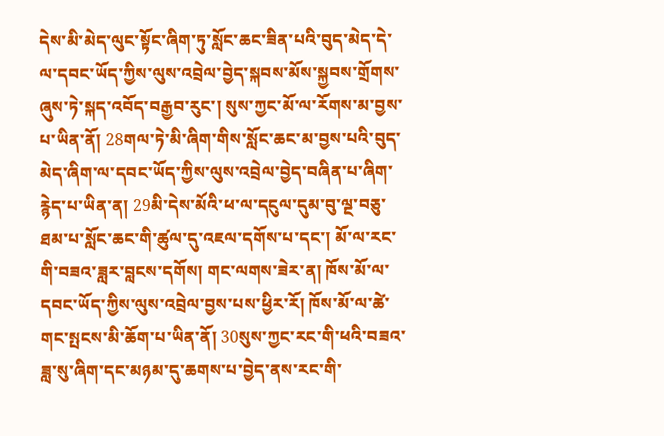དེས་མི་མེད་ལུང་སྟོང་ཞིག་ཏུ་སློང་ཆང་ཟིན་པའི་བུད་མེད་དེ་ལ་དབང་ཡོད་ཀྱིས་ལུས་འབྲེལ་བྱེད་སྐབས་མོས་སྐྱབས་གྲོགས་ཞུས་ཏེ་སྐད་འབོད་བརྒྱབ་རུང་། སུས་ཀྱང་མོ་ལ་རོགས་མ་བྱས་པ་ཡིན་ནོ། 28གལ་ཏེ་མི་ཞིག་གིས་སློང་ཆང་མ་བྱས་པའི་བུད་མེད་ཞིག་ལ་དབང་ཡོད་ཀྱིས་ལུས་འབྲེལ་བྱེད་བཞིན་པ་ཞིག་རྙེད་པ་ཡིན་ན། 29མི་དེས་མོའི་ཕ་ལ་དངུལ་དུམ་བུ་ལྔ་བཅུ་ཐམ་པ་སློང་ཆང་གི་ཚུལ་དུ་འཇལ་དགོས་པ་དང་། མོ་ལ་རང་གི་བཟའ་ཟླར་བླངས་དགོས། གང་ལགས་ཟེར་ན། ཁོས་མོ་ལ་དབང་ཡོད་ཀྱིས་ལུས་འབྲེལ་བྱས་པས་ཕྱིར་རོ། ཁོས་མོ་ལ་ཚེ་གང་སྤངས་མི་ཆོག་པ་ཡིན་ནོ། 30སུས་ཀྱང་རང་གི་ཕའི་བཟའ་ཟླ་སུ་ཞིག་དང་མཉམ་དུ་ཆགས་པ་བྱེད་ནས་རང་གི་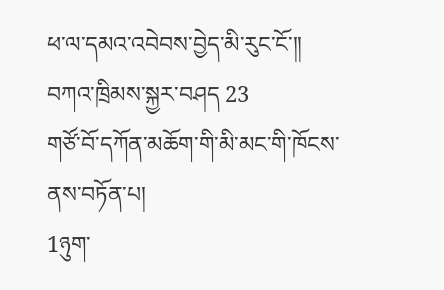ཕ་ལ་དམའ་འབེབས་བྱེད་མི་རུང་ངོ་༎
བཀའ་ཁྲིམས་སྐྱར་བཤད 23
གཙོ་བོ་དཀོན་མཆོག་གི་མི་མང་གི་ཁོངས་ནས་བཏོན་པ།
1ཉུག་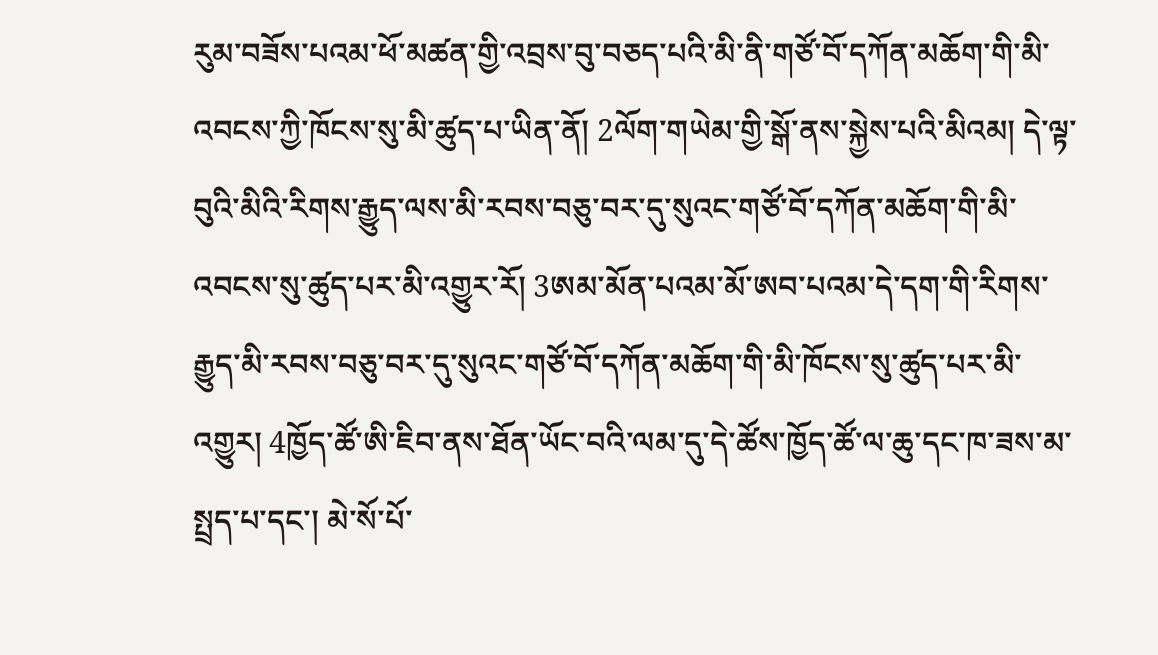རུམ་བཟོས་པའམ་ཕོ་མཚན་གྱི་འབྲས་བུ་བཅད་པའི་མི་ནི་གཙོ་བོ་དཀོན་མཆོག་གི་མི་འབངས་ཀྱི་ཁོངས་སུ་མི་ཚུད་པ་ཡིན་ནོ། 2ལོག་གཡེམ་གྱི་སྒོ་ནས་སྐྱེས་པའི་མིའམ། དེ་ལྟ་བུའི་མིའི་རིགས་རྒྱུད་ལས་མི་རབས་བཅུ་བར་དུ་སུའང་གཙོ་བོ་དཀོན་མཆོག་གི་མི་འབངས་སུ་ཚུད་པར་མི་འགྱུར་རོ། 3ཨམ་མོན་པའམ་མོ་ཨབ་པའམ་དེ་དག་གི་རིགས་རྒྱུད་མི་རབས་བཅུ་བར་དུ་སུའང་གཙོ་བོ་དཀོན་མཆོག་གི་མི་ཁོངས་སུ་ཚུད་པར་མི་འགྱུར། 4ཁྱོད་ཚོ་ཨི་ཇིབ་ནས་ཐོན་ཡོང་བའི་ལམ་དུ་དེ་ཚོས་ཁྱོད་ཚོ་ལ་ཆུ་དང་ཁ་ཟས་མ་སྤྲད་པ་དང་། མེ་སོ་པོ་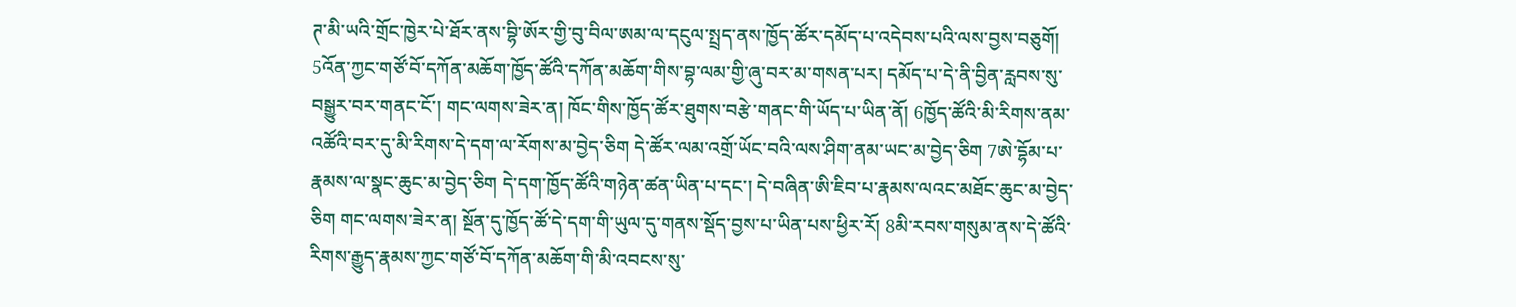ཊ་མི་ཡའི་གྲོང་ཁྱེར་པེ་ཐོར་ནས་བྷི་ཨོར་གྱི་བུ་བིལ་ཨམ་ལ་དངུལ་སྤྲད་ནས་ཁྱོད་ཚོར་དམོད་པ་འདེབས་པའི་ལས་བྱས་བཅུགོ། 5འོན་ཀྱང་གཙོ་བོ་དཀོན་མཆོག་ཁྱོད་ཚོའི་དཀོན་མཆོག་གིས་བྷ་ལམ་གྱི་ཞུ་བར་མ་གསན་པར། དམོད་པ་དེ་ནི་བྱིན་རླབས་སུ་བསྒྱུར་བར་གནང་ངོ་། གང་ལགས་ཟེར་ན། ཁོང་གིས་ཁྱོད་ཚོར་ཐུགས་བརྩེ་གནང་གི་ཡོད་པ་ཡིན་ནོ། 6ཁྱོད་ཚོའི་མི་རིགས་ནམ་འཚོའི་བར་དུ་མི་རིགས་དེ་དག་ལ་རོགས་མ་བྱེད་ཅིག དེ་ཚོར་ལམ་འགྲོ་ཡོང་བའི་ལས་ཤིག་ནམ་ཡང་མ་བྱེད་ཅིག 7ཨེ་དྷོམ་པ་རྣམས་ལ་སྣང་ཆུང་མ་བྱེད་ཅིག དེ་དག་ཁྱོད་ཚོའི་གཉེན་ཚན་ཡིན་པ་དང་། དེ་བཞིན་ཨི་ཇིབ་པ་རྣམས་ལའང་མཐོང་ཆུང་མ་བྱེད་ཅིག གང་ལགས་ཟེར་ན། སྔོན་དུ་ཁྱོད་ཚོ་དེ་དག་གི་ཡུལ་དུ་གནས་སྡོད་བྱས་པ་ཡིན་པས་ཕྱིར་རོ། 8མི་རབས་གསུམ་ནས་དེ་ཚོའི་རིགས་རྒྱུད་རྣམས་ཀྱང་གཙོ་བོ་དཀོན་མཆོག་གི་མི་འབངས་སུ་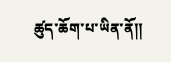ཚུད་ཆོག་པ་ཡིན་ནོ༎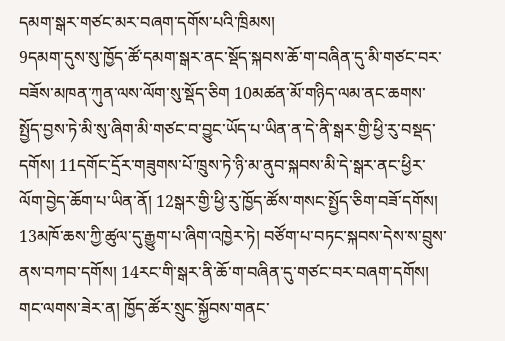དམག་སྒར་གཙང་མར་བཞག་དགོས་པའི་ཁྲིམས།
9དམག་དུས་སུ་ཁྱོད་ཚོ་དམག་སྒར་ནང་སྡོད་སྐབས་ཆོ་ག་བཞིན་དུ་མི་གཙང་བར་བཟོས་མཁན་ཀུན་ལས་ལོག་སུ་སྡོད་ཅིག 10མཚན་མོ་གཉིད་ལམ་ནང་ཆགས་སྤྱོད་བྱས་ཏེ་མི་སུ་ཞིག་མི་གཙང་བ་བྱུང་ཡོད་པ་ཡིན་ན་དེ་ནི་སྒར་གྱི་ཕྱི་རུ་བསྡད་དགོས། 11དགོང་དྲོར་གཟུགས་པོ་ཁྲུས་ཏེ་ཉི་མ་ནུབ་སྐབས་མི་དེ་སྒར་ནང་ཕྱིར་ལོག་བྱེད་ཆོག་པ་ཡིན་ནོ། 12སྒར་གྱི་ཕྱི་རུ་ཁྱོད་ཚོས་གསང་སྤྱོད་ཅིག་བཟོ་དགོས། 13མཁོ་ཆས་ཀྱི་ཚུལ་དུ་རྒྱུག་པ་ཞིག་འཁྱེར་ཏེ། བཙོག་པ་བཏང་སྐབས་དེས་ས་བྲུས་ནས་བཀབ་དགོས། 14རང་གི་སྒར་ནི་ཆོ་ག་བཞིན་དུ་གཙང་བར་བཞག་དགོས། གང་ལགས་ཟེར་ན། ཁྱོད་ཚོར་སྲུང་སྐྱོབས་གནང་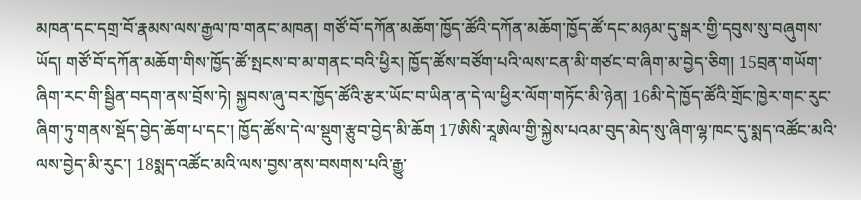མཁན་དང་དགྲ་བོ་རྣམས་ལས་རྒྱལ་ཁ་གནང་མཁན། གཙོ་བོ་དཀོན་མཆོག་ཁྱོད་ཚོའི་དཀོན་མཆོག་ཁྱོད་ཚོ་དང་མཉམ་དུ་སྒར་གྱི་དབུས་སུ་བཞུགས་ཡོད། གཙོ་བོ་དཀོན་མཆོག་གིས་ཁྱོད་ཚོ་སྤངས་བ་མ་གནང་བའི་ཕྱིར། ཁྱོད་ཚོས་བཙོག་པའི་ལས་ངན་མི་གཙང་བ་ཞིག་མ་བྱེད་ཅིག། 15བྲན་གཡོག་ཞིག་རང་གི་སྦྱིན་བདག་ནས་བྲོས་ཏེ། སྐྱབས་ཞུ་བར་ཁྱོད་ཚོའི་རྩར་ཡོང་བ་ཡིན་ན་དེ་ལ་ཕྱིར་ལོག་གཏོང་མི་ཉེན། 16མི་དེ་ཁྱོད་ཚོའི་གྲོང་ཁྱེར་གང་རུང་ཞིག་ཏུ་གནས་སྡོད་བྱེད་ཆོག་པ་དང་། ཁྱོད་ཚོས་དེ་ལ་སྡུག་རྩུབ་བྱེད་མི་ཆོག 17ཨིསི་རཱཨེལ་གྱི་སྐྱེས་པའམ་བུད་མེད་སུ་ཞིག་ལྷ་ཁང་དུ་སྨད་འཚོང་མའི་ལས་བྱེད་མི་རུང་། 18སྨད་འཚོང་མའི་ལས་བྱས་ནས་བསགས་པའི་རྒྱུ་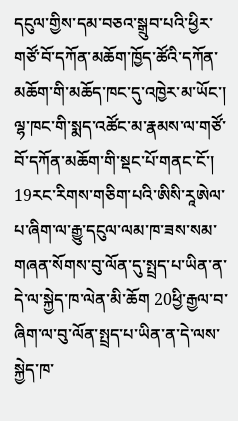དངུལ་གྱིས་དམ་བཅའ་སྒྲུབ་པའི་ཕྱིར་གཙོ་བོ་དཀོན་མཆོག་ཁྱོད་ཚོའི་དཀོན་མཆོག་གི་མཆོད་ཁང་དུ་འཁྱེར་མ་ཡོང་། ལྷ་ཁང་གི་སྨད་འཚོང་མ་རྣམས་ལ་གཙོ་བོ་དཀོན་མཆོག་གི་སྡང་པོ་གནང་ངོ་། 19རང་རིགས་གཅིག་པའི་ཨིསི་རཱཨེལ་པ་ཞིག་ལ་རྒྱུ་དངུལ་ལམ་ཁ་ཟས་སམ་གཞན་སོགས་བུ་ལོན་དུ་སྤྲད་པ་ཡིན་ན་དེ་ལ་སྐྱེད་ཁ་ལེན་མི་ཆོག 20ཕྱི་རྒྱལ་བ་ཞིག་ལ་བུ་ལོན་སྤྲད་པ་ཡིན་ན་དེ་ལས་སྐྱེད་ཁ་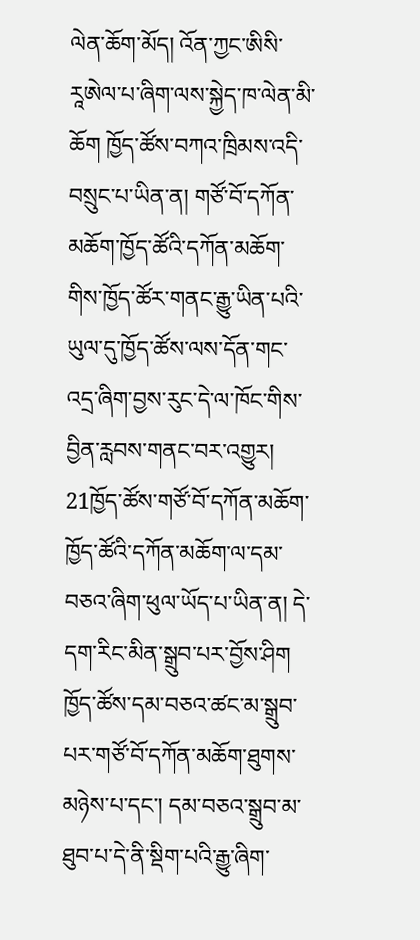ལེན་ཆོག་མོད། འོན་ཀྱང་ཨིསི་རཱཨེལ་པ་ཞིག་ལས་སྐྱེད་ཁ་ལེན་མི་ཆོག ཁྱོད་ཚོས་བཀའ་ཁྲིམས་འདི་བསྲུང་པ་ཡིན་ན། གཙོ་བོ་དཀོན་མཆོག་ཁྱོད་ཚོའི་དཀོན་མཆོག་གིས་ཁྱོད་ཚོར་གནང་རྒྱུ་ཡིན་པའི་ཡུལ་དུ་ཁྱོད་ཚོས་ལས་དོན་གང་འདྲ་ཞིག་བྱས་རུང་དེ་ལ་ཁོང་གིས་བྱིན་རླབས་གནང་བར་འགྱུར། 21ཁྱོད་ཚོས་གཙོ་བོ་དཀོན་མཆོག་ཁྱོད་ཚོའི་དཀོན་མཆོག་ལ་དམ་བཅའ་ཞིག་ཕུལ་ཡོད་པ་ཡིན་ན། དེ་དག་རིང་མིན་སྒྲུབ་པར་བྱོས་ཤིག ཁྱོད་ཚོས་དམ་བཅའ་ཚང་མ་སྒྲུབ་པར་གཙོ་བོ་དཀོན་མཆོག་ཐུགས་མཉེས་པ་དང་། དམ་བཅའ་སྒྲུབ་མ་ཐུབ་པ་དེ་ནི་སྡིག་པའི་རྒྱུ་ཞིག་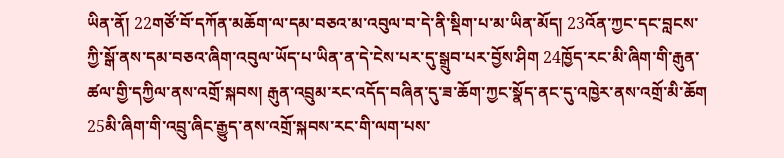ཡིན་ནོ། 22གཙོ་བོ་དཀོན་མཆོག་ལ་དམ་བཅའ་མ་འབུལ་བ་དེ་ནི་སྡིག་པ་མ་ཡིན་མོད། 23འོན་ཀྱང་དང་བླངས་ཀྱི་སྒོ་ནས་དམ་བཅའ་ཞིག་འབུལ་ཡོད་པ་ཡིན་ན་དེ་ངེས་པར་དུ་སྒྲུབ་པར་བྱོས་ཤིག 24ཁྱོད་རང་མི་ཞིག་གི་རྒུན་ཚལ་གྱི་དཀྱིལ་ནས་འགྲོ་སྐབས། རྒུན་འབྲུམ་རང་འདོད་བཞིན་དུ་ཟ་ཆོག་ཀྱང་སྣོད་ནང་དུ་འཁྱེར་ནས་འགྲོ་མི་ཆོག 25མི་ཞིག་གི་འབྲུ་ཞིང་རྒྱུད་ནས་འགྲོ་སྐབས་རང་གི་ལག་པས་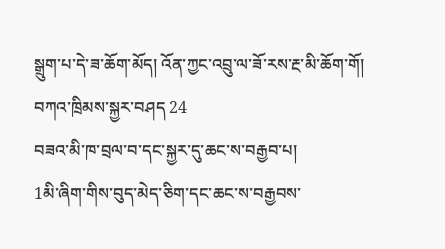སྒྲུག་པ་དེ་ཟ་ཆོག་མོད། འོན་ཀྱང་འབྲུ་ལ་ཟོ་རས་རྔ་མི་ཆོག་གོ།
བཀའ་ཁྲིམས་སྐྱར་བཤད 24
བཟའ་མི་ཁ་བྲལ་བ་དང་སྐྱར་དུ་ཆང་ས་བརྒྱབ་པ།
1མི་ཞིག་གིས་བུད་མེད་ཅིག་དང་ཆང་ས་བརྒྱབས་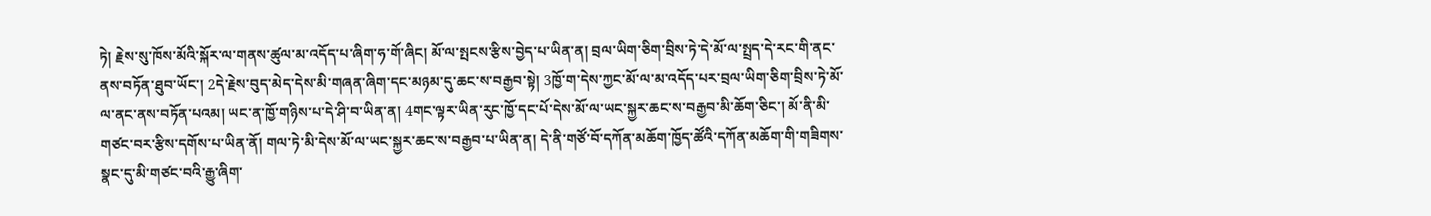ཏེ། རྗེས་སུ་ཁོས་མོའི་སྐོར་ལ་གནས་ཚུལ་མ་འདོད་པ་ཞིག་ཧ་གོ་ཞིང། མོ་ལ་སྤངས་རྩིས་བྱེད་པ་ཡིན་ན། བྲལ་ཡིག་ཅིག་བྲིས་ཏེ་དེ་མོ་ལ་སྤྲད་དེ་རང་གི་ནང་ནས་བཏོན་ཐུབ་ཡོང་། 2དེ་རྗེས་བུད་མེད་དེས་མི་གཞན་ཞིག་དང་མཉམ་དུ་ཆང་ས་བརྒྱབ་སྟེ། 3ཁྱོ་ག་དེས་ཀྱང་མོ་ལ་མ་འདོད་པར་བྲལ་ཡིག་ཅིག་བྲིས་ཏེ་མོ་ལ་ནང་ནས་བཏོན་པའམ། ཡང་ན་ཁྱོ་གཉིས་པ་དེ་ཤི་བ་ཡིན་ན། 4གང་ལྟར་ཡིན་རུང་ཁྱོ་དང་པོ་དེས་མོ་ལ་ཡང་སྐྱར་ཆང་ས་བརྒྱབ་མི་ཆོག་ཅིང་། མོ་ནི་མི་གཙང་བར་རྩིས་དགོས་པ་ཡིན་ནོ། གལ་ཏེ་མི་དེས་མོ་ལ་ཡང་སྐྱར་ཆང་ས་བརྒྱབ་པ་ཡིན་ན། དེ་ནི་གཙོ་བོ་དཀོན་མཆོག་ཁྱོད་ཚོའི་དཀོན་མཆོག་གི་གཟིགས་སྣང་དུ་མི་གཙང་བའི་རྒྱུ་ཞིག་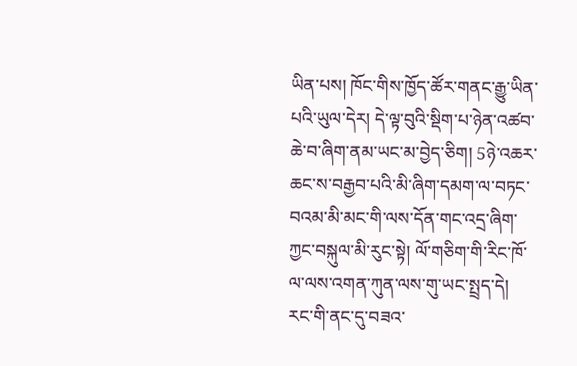ཡིན་པས། ཁོང་གིས་ཁྱོད་ཚོར་གནང་རྒྱུ་ཡིན་པའི་ཡུལ་དེར། དེ་ལྟ་བུའི་སྡིག་པ་ཉེན་འཚབ་ཆེ་བ་ཞིག་ནམ་ཡང་མ་བྱེད་ཅིག། 5ཉེ་འཆར་ཆང་ས་བརྒྱབ་པའི་མི་ཞིག་དམག་ལ་བཏང་བའམ་མི་མང་གི་ལས་དོན་གང་འདྲ་ཞིག་ཀྱང་བསྐུལ་མི་རུང་སྟེ། ལོ་གཅིག་གི་རིང་ཁོ་ལ་ལས་འགན་ཀུན་ལས་གུ་ཡང་སྤྲད་དེ། རང་གི་ནང་དུ་བཟའ་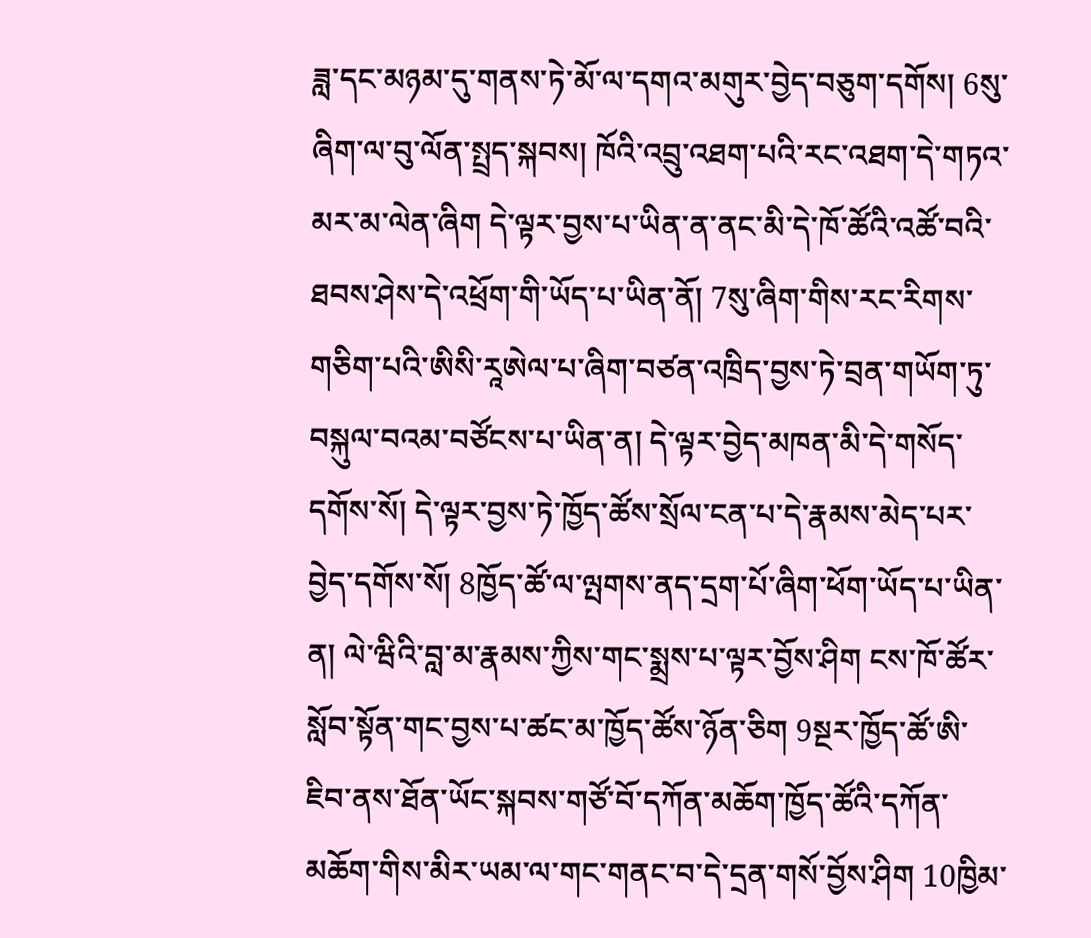ཟླ་དང་མཉམ་དུ་གནས་ཏེ་མོ་ལ་དགའ་མགུར་བྱེད་བཅུག་དགོས། 6སུ་ཞིག་ལ་བུ་ལོན་སྤྲད་སྐབས། ཁོའི་འབྲུ་འཐག་པའི་རང་འཐག་དེ་གཏའ་མར་མ་ལེན་ཞིག དེ་ལྟར་བྱས་པ་ཡིན་ན་ནང་མི་དེ་ཁོ་ཚོའི་འཚོ་བའི་ཐབས་ཤེས་དེ་འཕྲོག་གི་ཡོད་པ་ཡིན་ནོ། 7སུ་ཞིག་གིས་རང་རིགས་གཅིག་པའི་ཨིསི་རཱཨེལ་པ་ཞིག་བཙན་འཁྲིད་བྱས་ཏེ་བྲན་གཡོག་ཏུ་བསྐུལ་བའམ་བཙོངས་པ་ཡིན་ན། དེ་ལྟར་བྱེད་མཁན་མི་དེ་གསོད་དགོས་སོ། དེ་ལྟར་བྱས་ཏེ་ཁྱོད་ཚོས་སྲོལ་ངན་པ་དེ་རྣམས་མེད་པར་བྱེད་དགོས་སོ། 8ཁྱོད་ཚོ་ལ་ལྤགས་ནད་དྲག་པོ་ཞིག་ཕོག་ཡོད་པ་ཡིན་ན། ལེ་ཝིའི་བླ་མ་རྣམས་ཀྱིས་གང་སྨྲས་པ་ལྟར་བྱོས་ཤིག ངས་ཁོ་ཚོར་སློབ་སྟོན་གང་བྱས་པ་ཚང་མ་ཁྱོད་ཚོས་ཉོན་ཅིག 9སྔར་ཁྱོད་ཚོ་ཨི་ཇིབ་ནས་ཐོན་ཡོང་སྐབས་གཙོ་བོ་དཀོན་མཆོག་ཁྱོད་ཚོའི་དཀོན་མཆོག་གིས་མིར་ཡམ་ལ་གང་གནང་བ་དེ་དྲན་གསོ་བྱོས་ཤིག 10ཁྱིམ་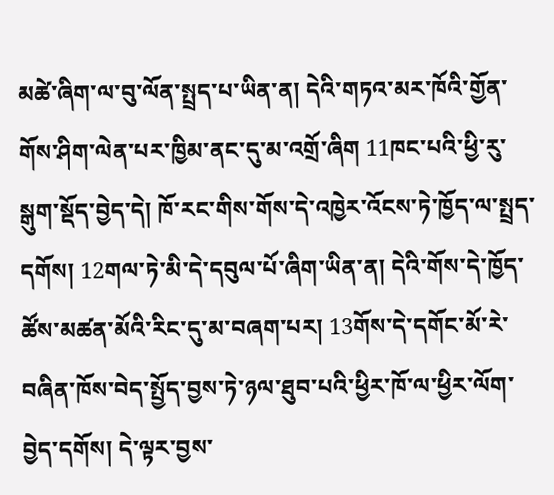མཚེ་ཞིག་ལ་བུ་ལོན་སྤྲད་པ་ཡིན་ན། དེའི་གཏའ་མར་ཁོའི་གྱོན་གོས་ཤིག་ལེན་པར་ཁྱིམ་ནང་དུ་མ་འགྲོ་ཞིག 11ཁང་པའི་ཕྱི་རུ་སྒུག་སྡོད་བྱེད་དེ། ཁོ་རང་གིས་གོས་དེ་འཁྱེར་འོངས་ཏེ་ཁྱོད་ལ་སྤྲད་དགོས། 12གལ་ཏེ་མི་དེ་དབུལ་པོ་ཞིག་ཡིན་ན། དེའི་གོས་དེ་ཁྱོད་ཚོས་མཚན་མོའི་རིང་དུ་མ་བཞག་པར། 13གོས་དེ་དགོང་མོ་རེ་བཞིན་ཁོས་བེད་སྤྱོད་བྱས་ཏེ་ཉལ་ཐུབ་པའི་ཕྱིར་ཁོ་ལ་ཕྱིར་ལོག་བྱེད་དགོས། དེ་ལྟར་བྱས་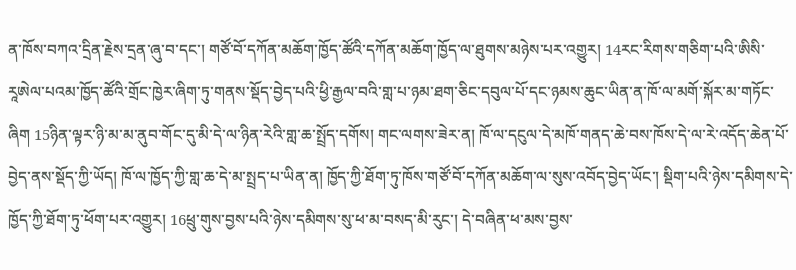ན་ཁོས་བཀའ་དྲིན་རྗེས་དྲན་ཞུ་བ་དང་། གཙོ་བོ་དཀོན་མཆོག་ཁྱོད་ཚོའི་དཀོན་མཆོག་ཁྱོད་ལ་ཐུགས་མཉེས་པར་འགྱུར། 14རང་རིགས་གཅིག་པའི་ཨིསི་རཱཨེལ་པའམ་ཁྱོད་ཚོའི་གྲོང་ཁྱེར་ཞིག་ཏུ་གནས་སྡོད་བྱེད་པའི་ཕྱི་རྒྱལ་བའི་གླ་པ་ཉམ་ཐག་ཅིང་དབུལ་པོ་དང་ཉམས་ཆུང་ཡིན་ན་ཁོ་ལ་མགོ་སྐོར་མ་གཏོང་ཞིག 15ཉིན་ལྟར་ཉི་མ་མ་ནུབ་གོང་དུ་མི་དེ་ལ་ཉིན་རེའི་གླ་ཆ་སྤྲོད་དགོས། གང་ལགས་ཟེར་ན། ཁོ་ལ་དངུལ་དེ་མཁོ་གནད་ཆེ་བས་ཁོས་དེ་ལ་རེ་འདོད་ཆེན་པོ་བྱེད་ནས་སྡོད་ཀྱི་ཡོད། ཁོ་ལ་ཁྱོད་ཀྱི་གླ་ཆ་དེ་མ་སྤྲད་པ་ཡིན་ན། ཁྱོད་ཀྱི་ཐོག་ཏུ་ཁོས་གཙོ་བོ་དཀོན་མཆོག་ལ་སུས་འབོད་བྱེད་ཡོང་། སྡིག་པའི་ཉེས་དམིགས་དེ་ཁྱོད་ཀྱི་ཐོག་ཏུ་ཕོག་པར་འགྱུར། 16ཕྲུ་གུས་བྱས་པའི་ཉེས་དམིགས་སུ་ཕ་མ་བསད་མི་རུང་། དེ་བཞིན་ཕ་མས་བྱས་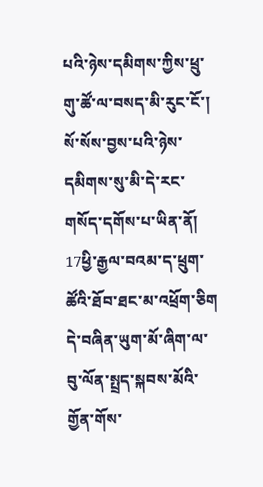པའི་ཉེས་དམིགས་ཀྱིས་ཕྲུ་གུ་ཚོ་ལ་བསད་མི་རུང་ངོ་། སོ་སོས་བྱས་པའི་ཉེས་དམིགས་སུ་མི་དེ་རང་གསོད་དགོས་པ་ཡིན་ནོ། 17ཕྱི་རྒྱལ་བའམ་ད་ཕྲུག་ཚོའི་ཐོབ་ཐང་མ་འཕྲོག་ཅིག དེ་བཞིན་ཡུག་མོ་ཞིག་ལ་བུ་ལོན་སྤྲད་སྐབས་མོའི་གྱོན་གོས་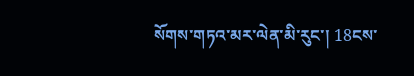སོགས་གཏའ་མར་ལེན་མི་རུང་། 18ངས་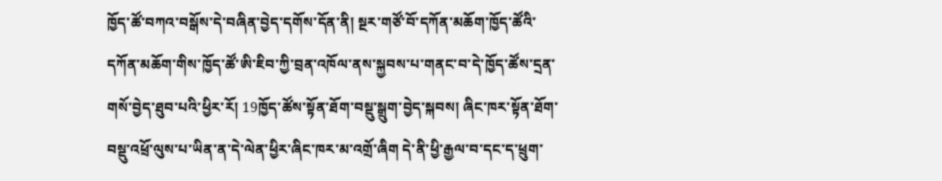ཁྱོད་ཚོ་བཀའ་བསྒོས་དེ་བཞིན་བྱེད་དགོས་དོན་ནི། སྔར་གཙོ་བོ་དཀོན་མཆོག་ཁྱོད་ཚོའི་དཀོན་མཆོག་གིས་ཁྱོད་ཚོ་ཨི་ཇིབ་ཀྱི་བྲན་འཁོལ་ནས་སྐྱབས་པ་གནང་བ་དེ་ཁྱོད་ཚོས་དྲན་གསོ་བྱེད་ཐུབ་པའི་ཕྱིར་རོ། 19ཁྱོད་ཚོས་སྟོན་ཐོག་བསྡུ་སྒྲུག་བྱེད་སྐབས། ཞིང་ཁར་སྟོན་ཐོག་བསྡུ་འཕྲོ་ལུས་པ་ཡིན་ན་དེ་ལེན་ཕྱིར་ཞིང་ཁར་མ་འགྲོ་ཞིག དེ་ནི་ཕྱི་རྒྱལ་བ་དང་ད་ཕྲུག་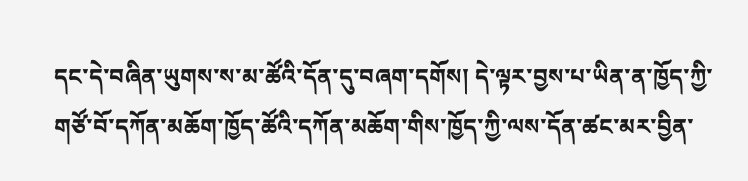དང་དེ་བཞིན་ཡུགས་ས་མ་ཚོའི་དོན་དུ་བཞག་དགོས། དེ་ལྟར་བྱས་པ་ཡིན་ན་ཁྱོད་ཀྱི་གཙོ་བོ་དཀོན་མཆོག་ཁྱོད་ཚོའི་དཀོན་མཆོག་གིས་ཁྱོད་ཀྱི་ལས་དོན་ཚང་མར་བྱིན་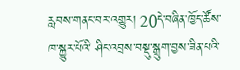རླབས་གནང་བར་འགྱུར། 20དེ་བཞིན་ཁྱོད་ཚོས་ཁ་སྐྱུར་པོའི་ ཤིང་འབྲས་བསྡུ་སྒྲུག་བྱས་ཟིན་པའི་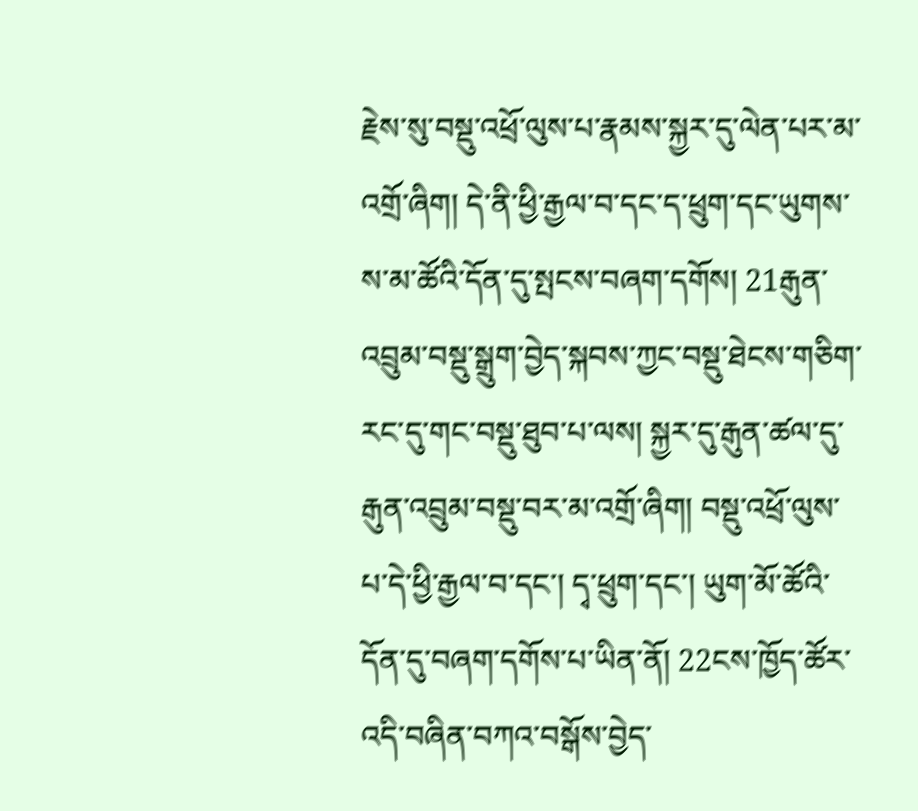རྗེས་སུ་བསྡུ་འཕྲོ་ལུས་པ་རྣམས་སྐྱར་དུ་ལེན་པར་མ་འགྲོ་ཞིག། དེ་ནི་ཕྱི་རྒྱལ་བ་དང་ད་ཕྲུག་དང་ཡུགས་ས་མ་ཚོའི་དོན་དུ་སྤངས་བཞག་དགོས། 21རྒུན་འབྲུམ་བསྡུ་སྒྲུག་བྱེད་སྐབས་ཀྱང་བསྡུ་ཐེངས་གཅིག་རང་དུ་གང་བསྡུ་ཐུབ་པ་ལས། སྐྱར་དུ་རྒུན་ཚལ་དུ་རྒུན་འབྲུམ་བསྡུ་བར་མ་འགྲོ་ཞིག། བསྡུ་འཕྲོ་ལུས་པ་དེ་ཕྱི་རྒྱལ་བ་དང་། དྭ་ཕྲུག་དང་། ཡུག་མོ་ཚོའི་དོན་དུ་བཞག་དགོས་པ་ཡིན་ནོ། 22ངས་ཁྱོད་ཚོར་འདི་བཞིན་བཀའ་བསྒོས་བྱེད་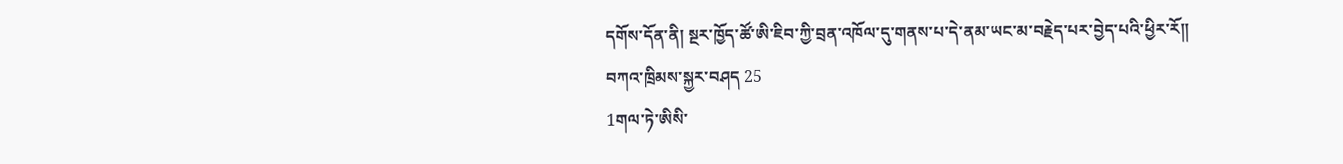དགོས་དོན་ནི། སྔར་ཁྱོད་ཚོ་ཨི་ཇིབ་ཀྱི་བྲན་འཁོལ་དུ་གནས་པ་དེ་ནམ་ཡང་མ་བརྗེད་པར་བྱེད་པའི་ཕྱིར་རོ༎
བཀའ་ཁྲིམས་སྐྱར་བཤད 25
1གལ་ཏེ་ཨིསི་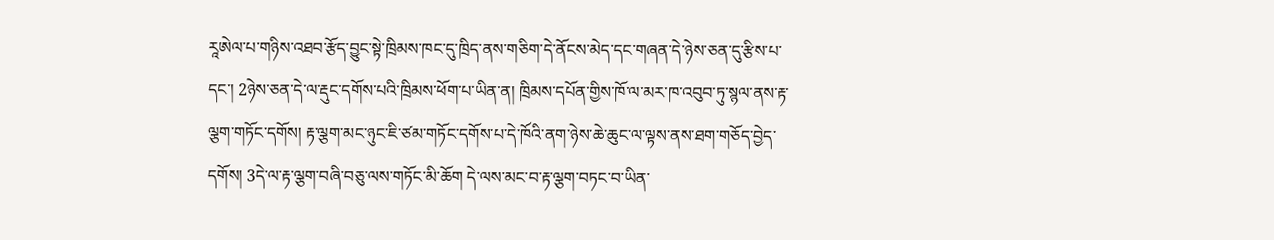རཱཨེལ་པ་གཉིས་འཐབ་རྩོད་བྱུང་སྟེ་ཁྲིམས་ཁང་དུ་ཁྲིད་ནས་གཅིག་དེ་ནོངས་མེད་དང་གཞན་དེ་ཉེས་ཅན་དུ་རྩིས་པ་དང་། 2ཉེས་ཅན་དེ་ལ་རྡུང་དགོས་པའི་ཁྲིམས་ཕོག་པ་ཡིན་ན། ཁྲིམས་དཔོན་གྱིས་ཁོ་ལ་མར་ཁ་འབུབ་ཏུ་སྙལ་ནས་རྟ་ལྕག་གཏོང་དགོས། རྟ་ལྕག་མང་ཉུང་ཇི་ཙམ་གཏོང་དགོས་པ་དེ་ཁོའི་ནག་ཉེས་ཆེ་ཆུང་ལ་ལྟས་ནས་ཐག་གཅོད་བྱེད་དགོས། 3དེ་ལ་རྟ་ལྕག་བཞི་བཅུ་ལས་གཏོང་མི་ཆོག དེ་ལས་མང་བ་རྟ་ལྕག་བཏང་བ་ཡིན་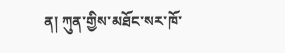ན། ཀུན་གྱིས་མཐོང་སར་ཁོ་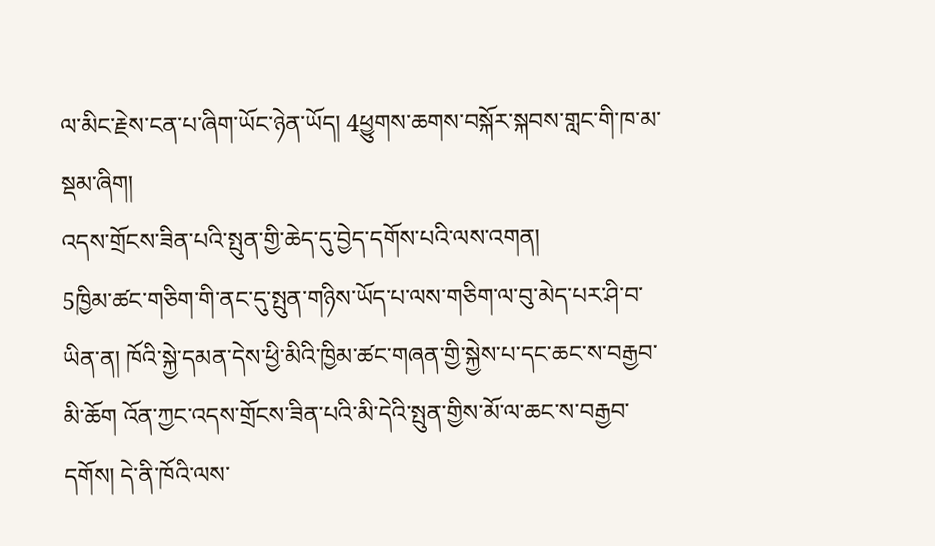ལ་མིང་རྗེས་ངན་པ་ཞིག་ཡོང་ཉེན་ཡོད། 4ཕྱུགས་ཆགས་བསྐོར་སྐབས་གླང་གི་ཁ་མ་སྡམ་ཞིག།
འདས་གྲོངས་ཟིན་པའི་སྤུན་གྱི་ཆེད་དུ་བྱེད་དགོས་པའི་ལས་འགན།
5ཁྱིམ་ཚང་གཅིག་གི་ནང་དུ་སྤུན་གཉིས་ཡོད་པ་ལས་གཅིག་ལ་བུ་མེད་པར་ཤི་བ་ཡིན་ན། ཁོའི་སྐྱེ་དམན་དེས་ཕྱི་མིའི་ཁྱིམ་ཚང་གཞན་གྱི་སྐྱེས་པ་དང་ཆང་ས་བརྒྱབ་མི་ཆོག འོན་ཀྱང་འདས་གྲོངས་ཟིན་པའི་མི་དེའི་སྤུན་གྱིས་མོ་ལ་ཆང་ས་བརྒྱབ་དགོས། དེ་ནི་ཁོའི་ལས་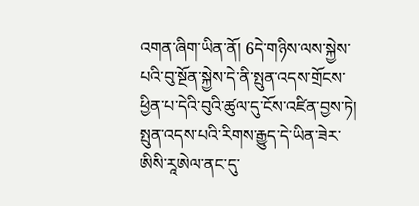འགན་ཞིག་ཡིན་ནོ། 6དེ་གཉིས་ལས་སྐྱེས་པའི་བུ་སྔོན་སྐྱེས་དེ་ནི་སྤུན་འདས་གྲོངས་ཕྱིན་པ་དེའི་བུའི་ཚུལ་དུ་ངོས་འཛིན་བྱས་ཏེ། སྤུན་འདས་པའི་རིགས་རྒྱུད་དེ་ཡིན་ཟེར་ཨིསི་རཱཨེལ་ནང་དུ་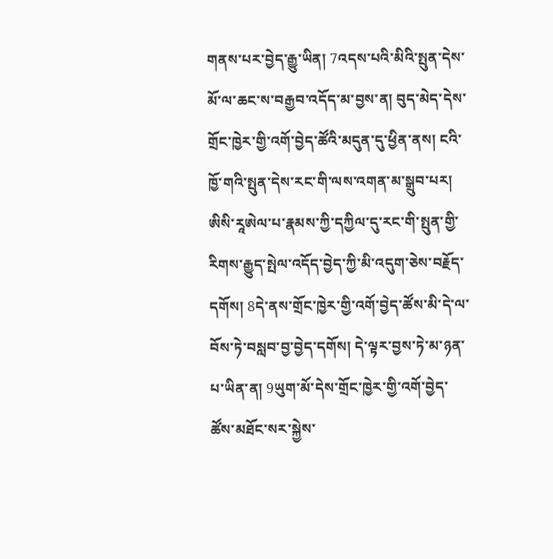གནས་པར་བྱེད་རྒྱུ་ཡིན། 7འདས་པའི་མིའི་སྤུན་དེས་མོ་ལ་ཆང་ས་བརྒྱབ་འདོད་མ་བྱས་ན། བུད་མེད་དེས་གྲོང་ཁྱེར་གྱི་འགོ་བྱེད་ཚོའི་མདུན་དུ་ཕྱིན་ནས། ངའི་ཁྱོ་གའི་སྤུན་དེས་རང་གི་ལས་འགན་མ་སྒྲུབ་པར། ཨིསི་རཱཨེལ་པ་རྣམས་ཀྱི་དཀྱིལ་དུ་རང་གི་སྤུན་གྱི་རིགས་རྒྱུད་སྤེལ་འདོད་བྱེད་ཀྱི་མི་འདུག་ཅེས་བརྗོད་དགོས། 8དེ་ནས་གྲོང་ཁྱེར་གྱི་འགོ་བྱེད་ཚོས་མི་དེ་ལ་བོས་ཏེ་བསླབ་བྱ་བྱེད་དགོས། དེ་ལྟར་བྱས་ཏེ་མ་ཉན་པ་ཡིན་ན། 9ཡུག་མོ་དེས་གྲོང་ཁྱེར་གྱི་འགོ་བྱེད་ཚོས་མཐོང་སར་སྐྱེས་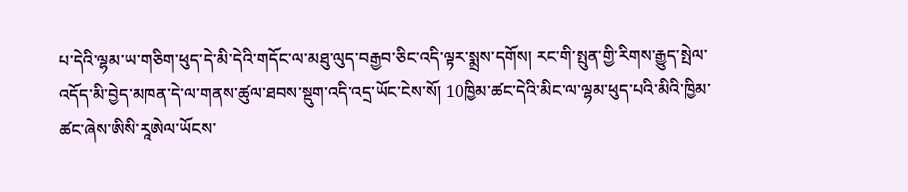པ་དེའི་ལྷམ་ཡ་གཅིག་ཕུད་དེ་མི་དེའི་གདོང་ལ་མཐུ་ལུད་བརྒྱབ་ཅིང་འདི་ལྟར་སྨྲས་དགོས། རང་གི་སྤུན་གྱི་རིགས་རྒྱུད་སྤེལ་འདོད་མི་བྱེད་མཁན་དེ་ལ་གནས་ཚུལ་ཐབས་སྡུག་འདི་འདྲ་ཡོང་ངེས་སོ། 10ཁྱིམ་ཚང་དེའི་མིང་ལ་ལྷམ་ཕུད་པའི་མིའི་ཁྱིམ་ཚང་ཞེས་ཨིསི་རཱཨེལ་ཡོངས་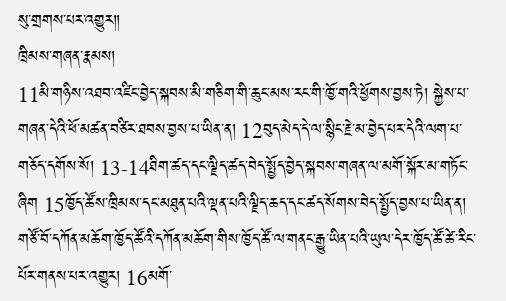སུ་གྲགས་པར་འགྱུར༎
ཁྲིམས་གཞན་རྣམས།
11མི་གཉིས་འཐབ་འཛིང་བྱེད་སྐབས་མི་གཅིག་གི་ཆུང་མས་རང་གི་ཁྱོ་གའི་ཕྱོགས་བྱས་ཏེ། སྐྱེས་པ་གཞན་དེའི་ཕོ་མཚན་བཙིར་ཐབས་བྱས་པ་ཡིན་ན། 12བུད་མེད་དེ་ལ་སྙིང་རྗེ་མ་བྱེད་པར་དེའི་ལག་པ་གཅོད་དགོས་སོ། 13-14ཐིག་ཚད་དང་ལྗིད་ཚད་བེད་སྤྱོད་བྱེད་སྐབས་གཞན་ལ་མགོ་སྐོར་མ་གཏོང་ཞིག 15ཁྱོད་ཚོས་ཁྲིམས་དང་མཐུན་པའི་ལྡན་པའི་ལྗིད་ཆད་དང་ཚད་སོགས་བེད་སྤྱོད་བྱས་པ་ཡིན་ན། གཙོ་བོ་དཀོན་མཆོག་ཁྱོད་ཚོའི་དཀོན་མཆོག་གིས་ཁྱོད་ཚོ་ལ་གནང་རྒྱུ་ཡིན་པའི་ཡུལ་དེར་ཁྱོད་ཚོ་ཚེ་རིང་པོར་གནས་པར་འགྱུར། 16མགོ་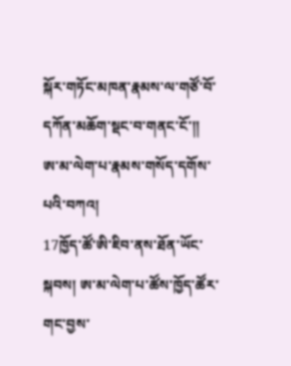སྐོར་གཏོང་མཁན་རྣམས་ལ་གཙོ་བོ་དཀོན་མཆོག་སྡང་བ་གནང་ངོ་༎
ཨ་མ་ལེག་པ་རྣམས་གསོད་དགོས་པའི་བཀའ།
17ཁྱོད་ཚོ་ཨི་ཇིབ་ནས་ཐོན་ཡོང་སྐབས། ཨ་མ་ལེག་པ་ཚོས་ཁྱོད་ཚོར་གང་བྱས་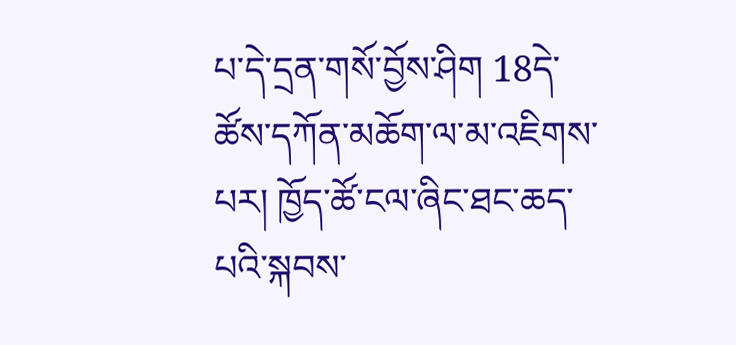པ་དེ་དྲན་གསོ་བྱོས་ཤིག 18དེ་ཚོས་དཀོན་མཆོག་ལ་མ་འཇིགས་པར། ཁྱོད་ཚོ་ངལ་ཞིང་ཐང་ཆད་པའི་སྐབས་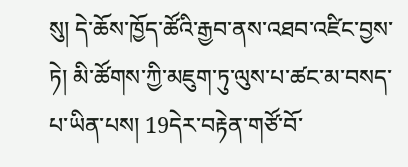སུ། དེ་ཆོས་ཁྱོད་ཚོའི་རྒྱབ་ནས་འཐབ་འཛིང་བྱས་ཏེ། མི་ཚོགས་ཀྱི་མཇུག་ཏུ་ལུས་པ་ཚང་མ་བསད་པ་ཡིན་པས། 19དེར་བརྟེན་གཙོ་བོ་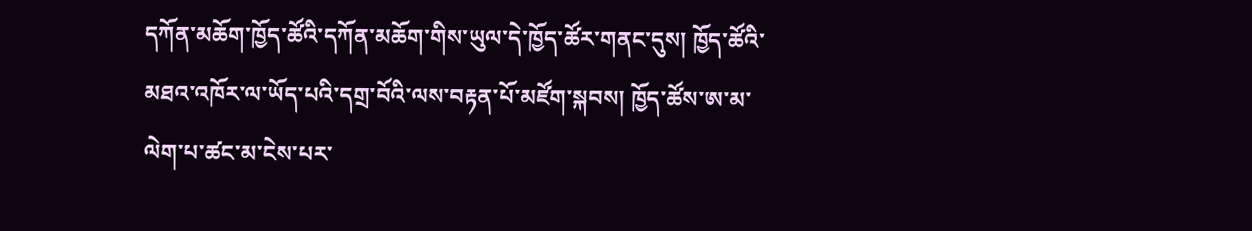དཀོན་མཆོག་ཁྱོད་ཚོའི་དཀོན་མཆོག་གིས་ཡུལ་དེ་ཁྱོད་ཚོར་གནང་དུས། ཁྱོད་ཚོའི་མཐའ་འཁོར་ལ་ཡོད་པའི་དགྲ་བོའི་ལས་བརྟན་པོ་མཛོག་སྐབས། ཁྱོད་ཚོས་ཨ་མ་ལེག་པ་ཚང་མ་ངེས་པར་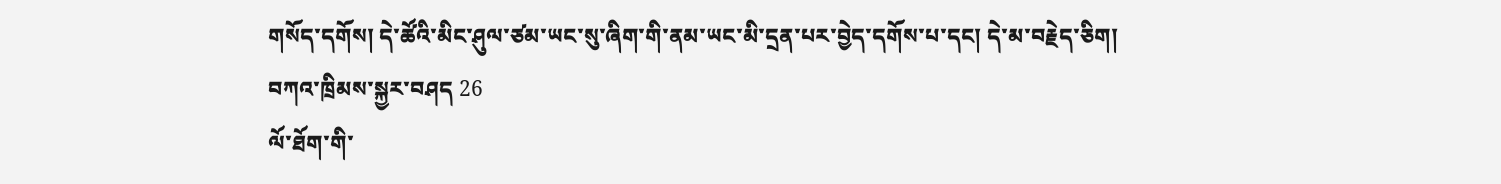གསོད་དགོས། དེ་ཚོའི་མིང་ཤུལ་ཙམ་ཡང་སུ་ཞིག་གི་ནམ་ཡང་མི་དྲན་པར་བྱེད་དགོས་པ་དང། དེ་མ་བརྗེད་ཅིག།
བཀའ་ཁྲིམས་སྐྱར་བཤད 26
ལོ་ཐོག་གི་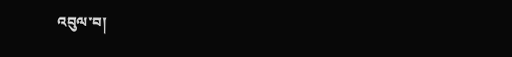འབུལ་བ།